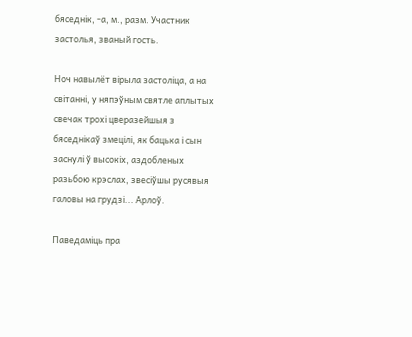бяседнік, -а, м., разм. Участник застолья, званый гость.

Ноч навылёт вірыла застоліца, а на світанні, у няпэўным святле аплытых свечак трохі цверазейшыя з бяседнікаў змецілі, як бацька і сын заснулі ў высокіх, аздобленых разьбою крэслах, звесіўшы русявыя галовы на грудзі... Арлоў.

Паведаміць пра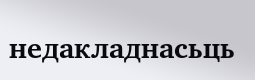недакладнасьць